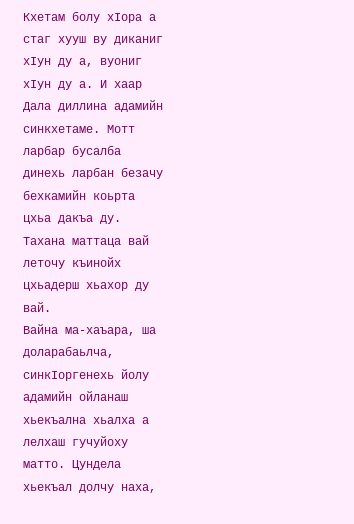Кхетам болу хIора а стаг хууш ву диканиг хIун ду а, вуониг хIун ду а. И хаар Дала диллина адамийн синкхетаме. Мотт ларбар бусалба динехь ларбан безачу бехкамийн коьрта цхьа дакъа ду. Тахана маттаца вай леточу къинойх цхьадерш хьахор ду вай.
Вайна ма-хаъара, ша доларабаьлча, синкIоргенехь йолу адамийн ойланаш хьекъална хьалха а лелхаш гучуйоху матто. Цундела хьекъал долчу наха,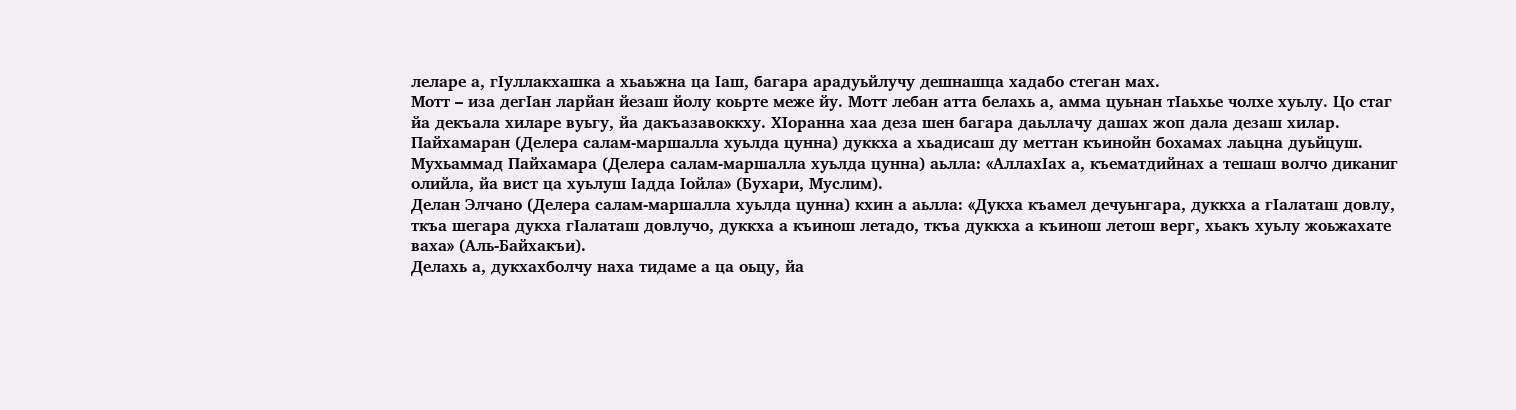леларе а, гIуллакхашка а хьаьжна ца Iаш, багара арадуьйлучу дешнашца хадабо стеган мах.
Мотт – иза дегIан ларйан йезаш йолу коьрте меже йу. Мотт лебан атта белахь а, амма цуьнан тIаьхье чолхе хуьлу. Цо стаг йа декъала хиларе вуьгу, йа дакъазавоккху. ХIоранна хаа деза шен багара даьллачу дашах жоп дала дезаш хилар.
Пайхамаран (Делера салам-маршалла хуьлда цунна) дуккха а хьадисаш ду меттан къинойн бохамах лаьцна дуьйцуш.
Мухьаммад Пайхамара (Делера салам-маршалла хуьлда цунна) аьлла: «АллахIах а, къематдийнах а тешаш волчо диканиг олийла, йа вист ца хуьлуш Iадда Iойла» (Бухари, Муслим).
Делан Элчано (Делера салам-маршалла хуьлда цунна) кхин а аьлла: «Дукха къамел дечуьнгара, дуккха а гIалаташ довлу, ткъа шегара дукха гIалаташ довлучо, дуккха а къинош летадо, ткъа дуккха а къинош летош верг, хьакъ хуьлу жоьжахате ваха» (Аль-Байхакъи).
Делахь а, дукхахболчу наха тидаме а ца оьцу, йа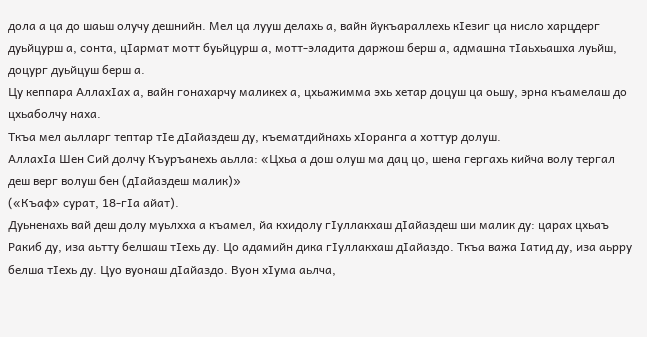дола а ца до шаьш олучу дешнийн. Мел ца лууш делахь а, вайн йукъараллехь кIезиг ца нисло харцдерг дуьйцурш а, сонта, цIармат мотт буьйцурш а, мотт-эладита даржош берш а, адмашна тIаьхьашха луьйш, доцург дуьйцуш берш а.
Цу кеппара АллахIах а, вайн гонахарчу маликех а, цхьажимма эхь хетар доцуш ца оьшу, эрна къамелаш до цхьаболчу наха.
Ткъа мел аьлларг тептар тIе дIайаздеш ду, къематдийнахь хIоранга а хоттур долуш.
АллахIа Шен Сий долчу Къуръанехь аьлла: «Цхьа а дош олуш ма дац цо, шена гергахь кийча волу тергал деш верг волуш бен (дIайаздеш малик)»
(«Къаф» сурат, 18-гIа айат).
Дуьненахь вай деш долу муьлхха а къамел, йа кхидолу гIуллакхаш дIайаздеш ши малик ду: царах цхьаъ Ракиб ду, иза аьтту белшаш тIехь ду. Цо адамийн дика гIуллакхаш дIайаздо. Ткъа важа Iатид ду, иза аьрру белша тIехь ду. Цуо вуонаш дIайаздо. Вуон хIума аьлча,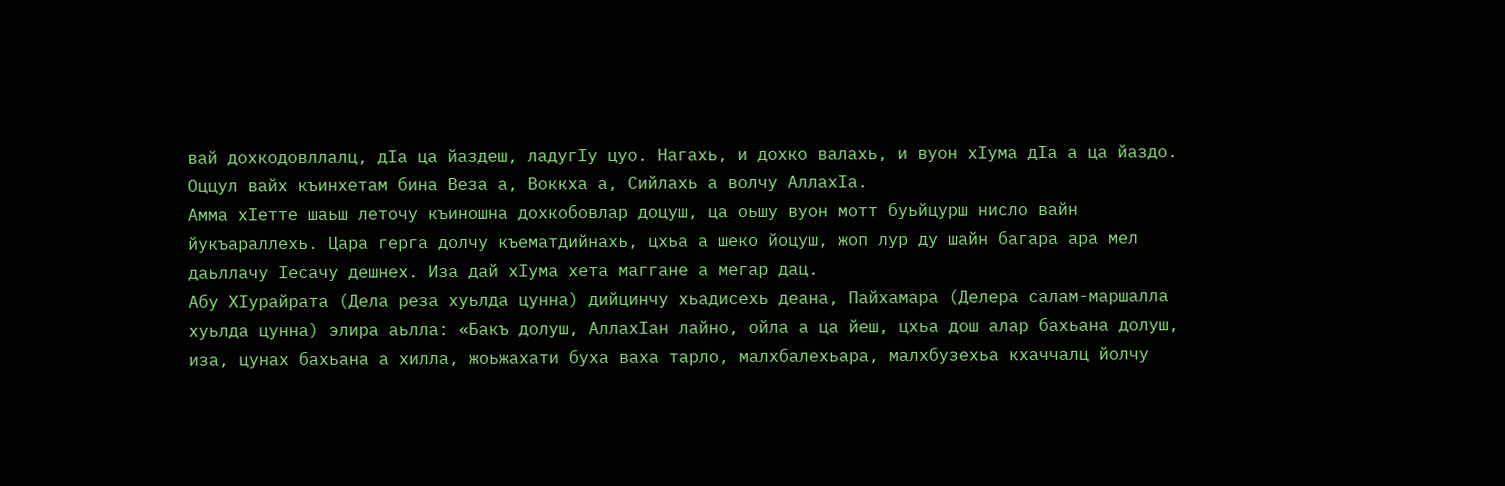вай дохкодовллалц, дIа ца йаздеш, ладугIу цуо. Нагахь, и дохко валахь, и вуон хIума дIа а ца йаздо. Оццул вайх къинхетам бина Веза а, Воккха а, Сийлахь а волчу АллахIа.
Амма хIетте шаьш леточу къиношна дохкобовлар доцуш, ца оьшу вуон мотт буьйцурш нисло вайн йукъараллехь. Цара герга долчу къематдийнахь, цхьа а шеко йоцуш, жоп лур ду шайн багара ара мел даьллачу Iесачу дешнех. Иза дай хIума хета маггане а мегар дац.
Абу ХIурайрата (Дела реза хуьлда цунна) дийцинчу хьадисехь деана, Пайхамара (Делера салам-маршалла хуьлда цунна) элира аьлла: «Бакъ долуш, АллахIан лайно, ойла а ца йеш, цхьа дош алар бахьана долуш, иза, цунах бахьана а хилла, жоьжахати буха ваха тарло, малхбалехьара, малхбузехьа кхаччалц йолчу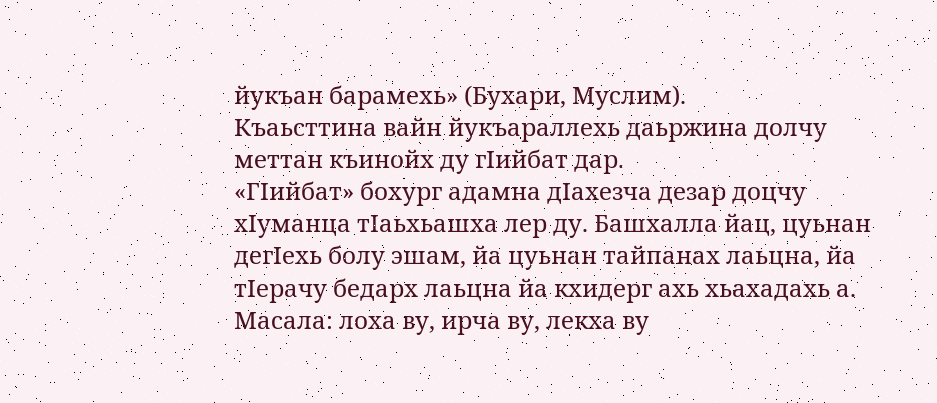йукъан барамехь» (Бухари, Муслим).
Къаьсттина вайн йукъараллехь даьржина долчу меттан къинойх ду гIийбат дар.
«ГIийбат» бохург адамна дIахезча дезар доцчу хIуманца тIаьхьашха лер ду. Башхалла йац, цуьнан дегIехь болу эшам, йа цуьнан тайпанах лаьцна, йа тIерачу бедарх лаьцна йа кхидерг ахь хьахадахь а. Масала: лоха ву, ирча ву, лекха ву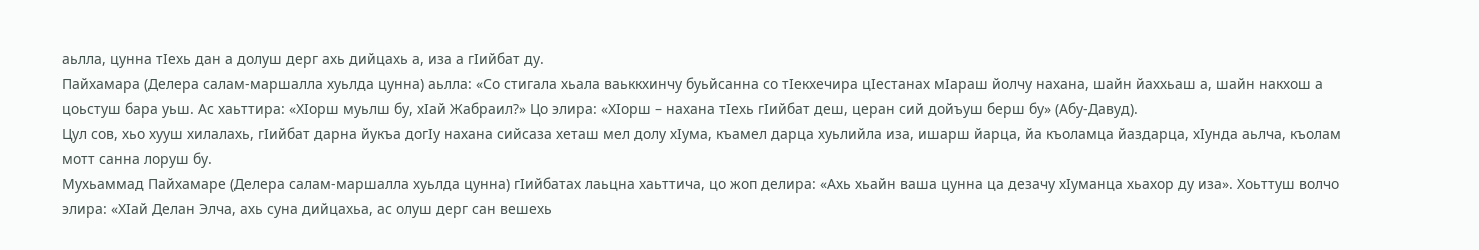аьлла, цунна тIехь дан а долуш дерг ахь дийцахь а, иза а гIийбат ду.
Пайхамара (Делера салам-маршалла хуьлда цунна) аьлла: «Со стигала хьала ваьккхинчу буьйсанна со тIекхечира цIестанах мIараш йолчу нахана, шайн йаххьаш а, шайн накхош а цоьстуш бара уьш. Ас хаьттира: «ХIорш муьлш бу, хIай Жабраил?» Цо элира: «ХIорш – нахана тIехь гIийбат деш, церан сий дойъуш берш бу» (Абу-Давуд).
Цул сов, хьо хууш хилалахь, гIийбат дарна йукъа догIу нахана сийсаза хеташ мел долу хIума, къамел дарца хуьлийла иза, ишарш йарца, йа къоламца йаздарца, хIунда аьлча, къолам мотт санна лоруш бу.
Мухьаммад Пайхамаре (Делера салам-маршалла хуьлда цунна) гIийбатах лаьцна хаьттича, цо жоп делира: «Ахь хьайн ваша цунна ца дезачу хIуманца хьахор ду иза». Хоьттуш волчо элира: «ХIай Делан Элча, ахь суна дийцахьа, ас олуш дерг сан вешехь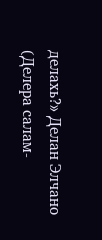делахь?» Делан Элчано (Делера салам-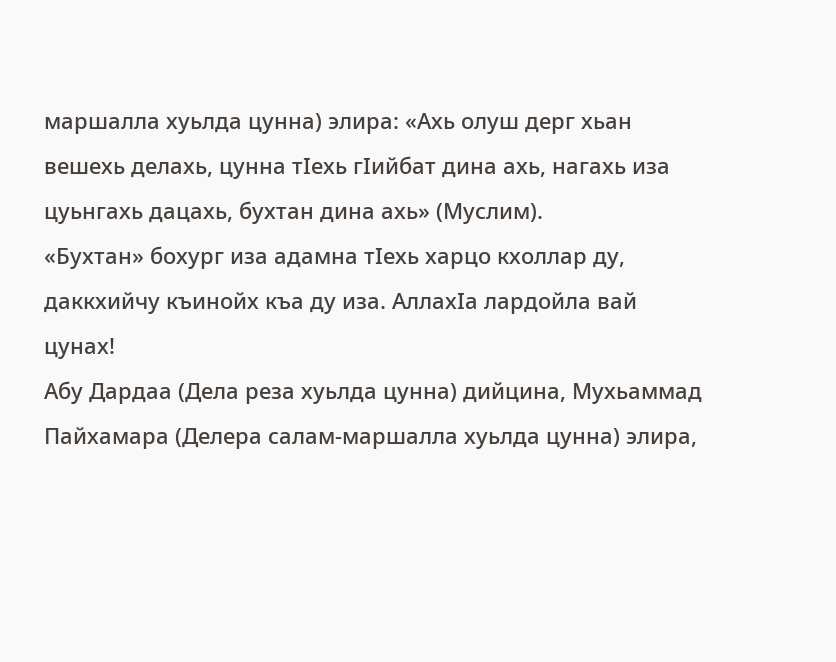маршалла хуьлда цунна) элира: «Ахь олуш дерг хьан вешехь делахь, цунна тIехь гIийбат дина ахь, нагахь иза цуьнгахь дацахь, бухтан дина ахь» (Муслим).
«Бухтан» бохург иза адамна тIехь харцо кхоллар ду, даккхийчу къинойх къа ду иза. АллахIа лардойла вай цунах!
Абу Дардаа (Дела реза хуьлда цунна) дийцина, Мухьаммад Пайхамара (Делера салам-маршалла хуьлда цунна) элира,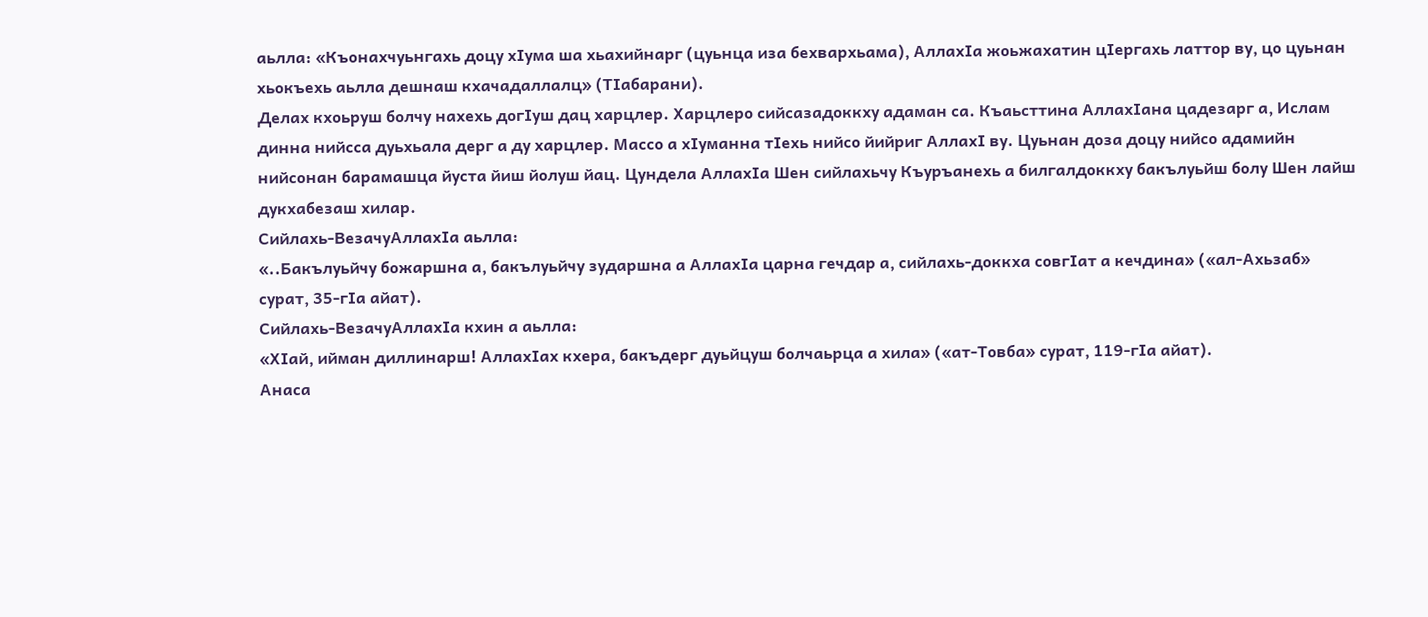аьлла: «Къонахчуьнгахь доцу хIума ша хьахийнарг (цуьнца иза бехвархьама), АллахIа жоьжахатин цIергахь латтор ву, цо цуьнан хьокъехь аьлла дешнаш кхачадаллалц» (ТIабарани).
Делах кхоьруш болчу нахехь догIуш дац харцлер. Харцлеро сийсазадоккху адаман са. Къаьсттина АллахIана цадезарг а, Ислам динна нийсса дуьхьала дерг а ду харцлер. Массо а хIуманна тIехь нийсо йийриг АллахI ву. Цуьнан доза доцу нийсо адамийн нийсонан барамашца йуста йиш йолуш йац. Цундела АллахIа Шен сийлахьчу Къуръанехь а билгалдоккху бакълуьйш болу Шен лайш дукхабезаш хилар.
Сийлахь-ВезачуАллахIа аьлла:
«..Бакълуьйчу божаршна а, бакълуьйчу зударшна а АллахIа царна гечдар а, сийлахь-доккха совгIат а кечдина» («ал-Ахьзаб» сурат, 35-гIа айат).
Сийлахь-ВезачуАллахIа кхин а аьлла:
«ХIай, ийман диллинарш! АллахIах кхера, бакъдерг дуьйцуш болчаьрца а хила» («ат-Товба» сурат, 119-гIа айат).
Анаса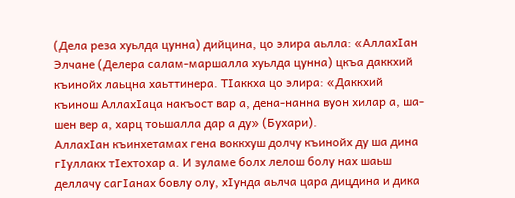(Дела реза хуьлда цунна) дийцина, цо элира аьлла: «АллахIан Элчане (Делера салам-маршалла хуьлда цунна) цкъа даккхий къинойх лаьцна хаьттинера. ТIаккха цо элира: «Даккхий къинош АллахIаца накъост вар а, дена-нанна вуон хилар а, ша-шен вер а, харц тоьшалла дар а ду» (Бухари).
АллахIан къинхетамах гена воккхуш долчу къинойх ду ша дина гIуллакх тIехтохар а. И зуламе болх лелош болу нах шаьш деллачу сагIанах бовлу олу, хIунда аьлча цара дицдина и дика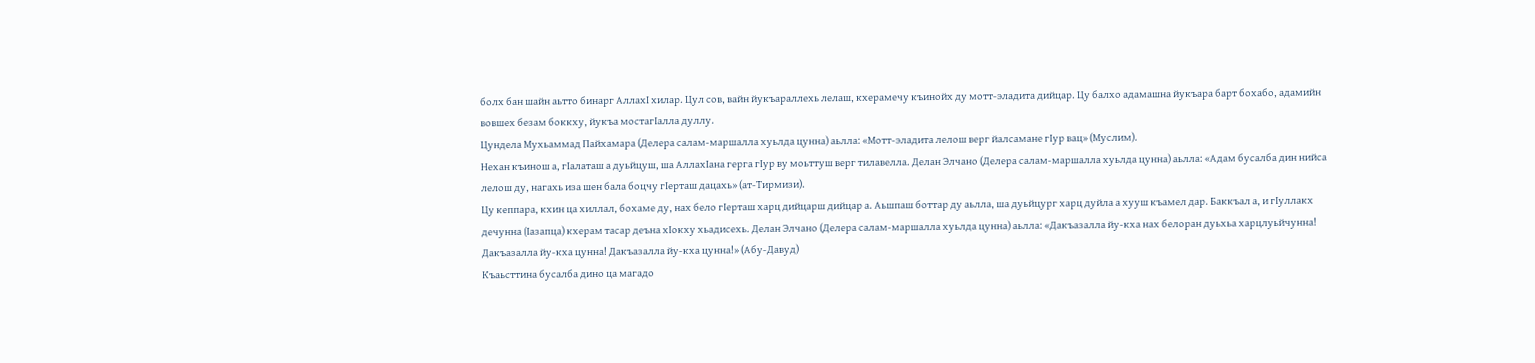болх бан шайн аьтто бинарг АллахI хилар. Цул сов, вайн йукъараллехь лелаш, кхерамечу къинойх ду мотт-эладита дийцар. Цу балхо адамашна йукъара барт бохабо, адамийн вовшех безам боккху, йукъа мостагIалла дуллу.
Цундела Мухьаммад Пайхамара (Делера салам-маршалла хуьлда цунна) аьлла: «Мотт-эладита лелош верг йалсамане гIур вац» (Муслим).
Нехан къинош а, гIалаташ а дуьйцуш, ша АллахIана герга гIур ву моьттуш верг тилавелла. Делан Элчано (Делера салам-маршалла хуьлда цунна) аьлла: «Адам бусалба дин нийса лелош ду, нагахь иза шен бала боцчу гIерташ дацахь» (ат-Тирмизи).
Цу кеппара, кхин ца хиллал, бохаме ду, нах бело гIерташ харц дийцарш дийцар а. Аьшпаш боттар ду аьлла, ша дуьйцург харц дуйла а хууш къамел дар. Баккъал а, и гIуллакх дечунна (Iазапца) кхерам тасар деъна хIокху хьадисехь. Делан Элчано (Делера салам-маршалла хуьлда цунна) аьлла: «Дакъазалла йу-кха нах белоран дуьхьа харцлуьйчунна! Дакъазалла йу-кха цунна! Дакъазалла йу-кха цунна!» (Абу-Давуд)
Къаьсттина бусалба дино ца магадо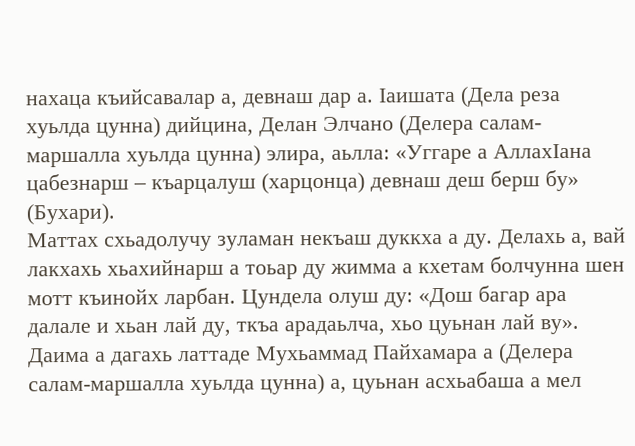нахаца къийсавалар а, девнаш дар а. Iаишата (Дела реза хуьлда цунна) дийцина, Делан Элчано (Делера салам-маршалла хуьлда цунна) элира, аьлла: «Уггаре а АллахIана цабезнарш – къарцалуш (харцонца) девнаш деш берш бу» (Бухари).
Маттах схьадолучу зуламан некъаш дуккха а ду. Делахь а, вай лакхахь хьахийнарш а тоьар ду жимма а кхетам болчунна шен мотт къинойх ларбан. Цундела олуш ду: «Дош багар ара далале и хьан лай ду, ткъа арадаьлча, хьо цуьнан лай ву». Даима а дагахь латтаде Мухьаммад Пайхамара а (Делера салам-маршалла хуьлда цунна) а, цуьнан асхьабаша а мел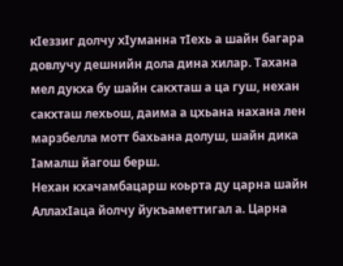кIеззиг долчу хIуманна тIехь а шайн багара довлучу дешнийн дола дина хилар. Тахана мел дукха бу шайн сакхташ а ца гуш, нехан сакхташ лехьош, даима а цхьана нахана лен марзбелла мотт бахьана долуш, шайн дика Iамалш йагош берш.
Нехан кхачамбацарш коьрта ду царна шайн АллахIаца йолчу йукъаметтигал а. Царна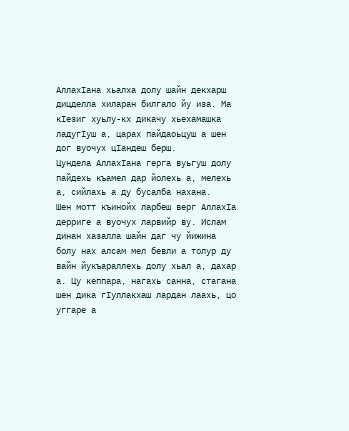АллахIана хьалха долу шайн декхарш дицделла хиларан билгало йу иза. Ма кIезиг хуьлу-кх дикачу хьехамашка ладугIуш а, царах пайдаоьцуш а шен дог вуочух цIандеш берш.
Цундела АллахIана герга вуьгуш долу пайдехь къамел дар йолехь а, мелехь а, сийлахь а ду бусалба нахана.
Шен мотт къинойх ларбеш верг АллахIа дерриге а вуочух ларвийр ву. Ислам динан хазалла шайн даг чу йижина болу нах алсам мел бевли а толур ду вайн йукъараллехь долу хьал а, дахар а. Цу кеппара, нагахь санна, стагана шен дика гIуллакхаш лардан лаахь, цо уггаре а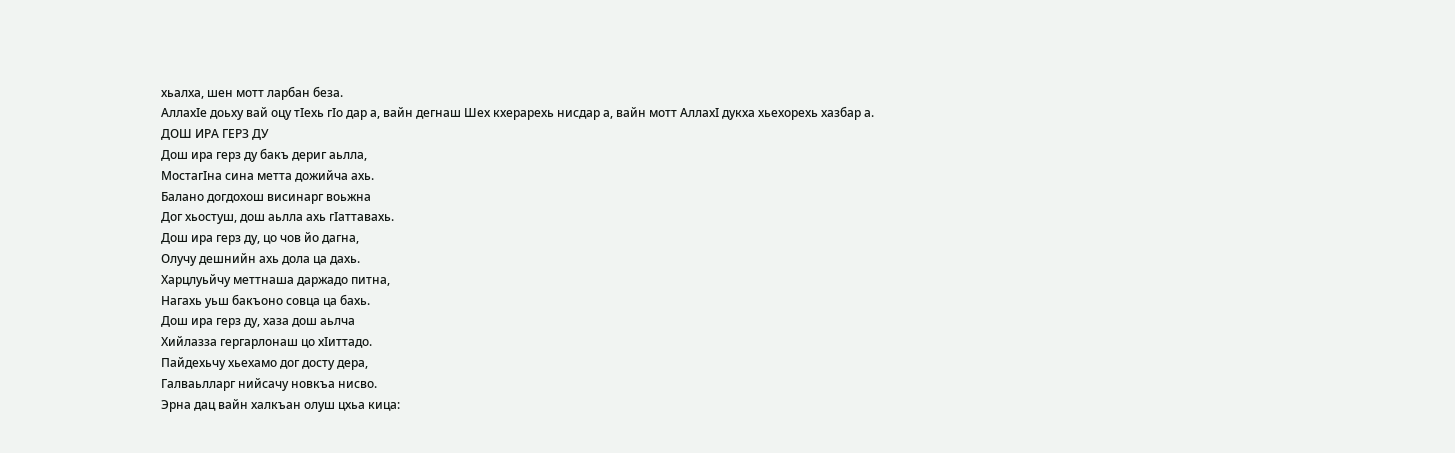хьалха, шен мотт ларбан беза.
АллахIе доьху вай оцу тIехь гIо дар а, вайн дегнаш Шех кхерарехь нисдар а, вайн мотт АллахI дукха хьехорехь хазбар а.
ДОШ ИРА ГЕРЗ ДУ
Дош ира герз ду бакъ дериг аьлла,
МостагIна сина метта дожийча ахь.
Балано догдохош висинарг воьжна
Дог хьостуш, дош аьлла ахь гIаттавахь.
Дош ира герз ду, цо чов йо дагна,
Олучу дешнийн ахь дола ца дахь.
Харцлуьйчу меттнаша даржадо питна,
Нагахь уьш бакъоно совца ца бахь.
Дош ира герз ду, хаза дош аьлча
Хийлазза гергарлонаш цо хIиттадо.
Пайдехьчу хьехамо дог досту дера,
Галваьлларг нийсачу новкъа нисво.
Эрна дац вайн халкъан олуш цхьа кица: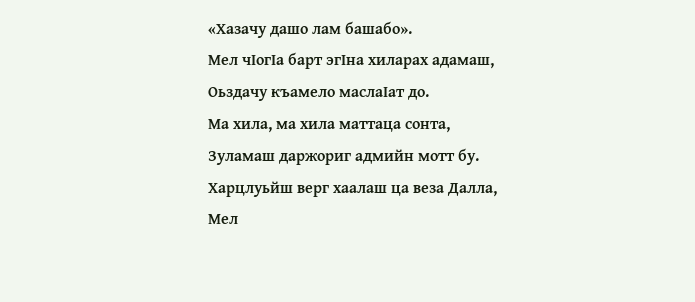«Хазачу дашо лам башабо».
Мел чIогIа барт эгIна хиларах адамаш,
Оьздачу къамело маслаIат до.
Ма хила, ма хила маттаца сонта,
Зуламаш даржориг адмийн мотт бу.
Харцлуьйш верг хаалаш ца веза Далла,
Мел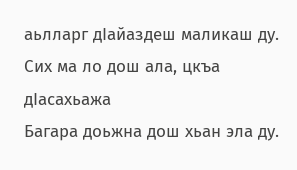аьлларг дIайаздеш маликаш ду.
Сих ма ло дош ала, цкъа дIасахьажа
Багара доьжна дош хьан эла ду.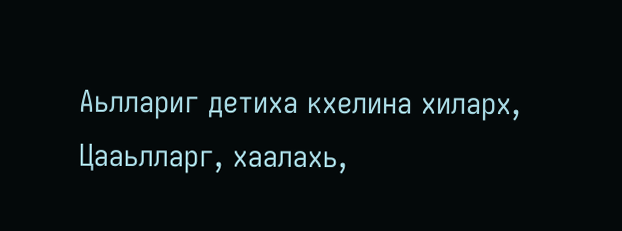Аьллариг детиха кхелина хиларх,
Цааьлларг, хаалахь,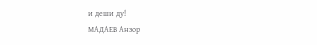и деши ду!
МАДАЕВ Анзор